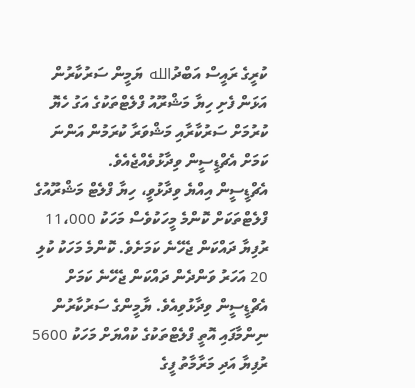ކުރީގެ ރައީސް އަބްދުالله ޔަމީން ސަރުކާރުން އަޅަން ފެށި ހިޔާ މަޝްރޫއު ފްލެޓްތަކުގެ އަގު ހެޔޮ ކުރުމަށް ސަރުކާރާއި މަޝްވަރާ ކުރަމުން އަންނަ ކަމަށް އެޗްޑީސީން ވިދާޅުވެއްޖެއެވެ.
އެޗްޑީސީން އިއްޔެ ވިދާޅުވީ، ހިޔާ ފްލެޓް މަޝްރޫއުގެ ފްލެޓްތަކަށް ކޮންމެ މީހަކުވެސް މަހަކު 11،000 ރުފިޔާ ދައްކަން ޖެހޭނެ ކަމަށެވެ. ކޮންމެ މަހަކު ކުލި 20 އަހަރު ވަންދެން ދައްކަން ޖެހޭނެ ކަމަށް އެޗްޑީސީން ވިދާޅުވިއެވެ. ޔާމީންގެ ސަރުކާރުން ނިންމާފައި އޮތީ ފްލެޓްތަކުގެ ކުއްޔަށް މަހަކު 5600 ރުފިޔާ އަދި މަރާމާތު ފީގެ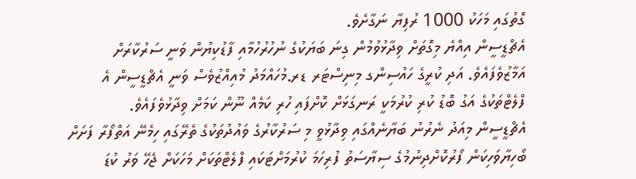ގޮތުގައި މަހަކު 1000 ރުފިޔާ ނަގާށެވެ.
އެޗްޑީސީން އިއްޔެ މިގޮތަށް ވިދާޅުވުމުން ގިނަ ބަޔަކުގެ ނުހުރުހުމާއި ފާޑުކިޔުން ވަނީ ސަރުކާރަށް އަމާޒުވެފައެވެ. އަދި ކުރީގެ ހައުސިންގ މިނިސްޓަރ ޑރ.މުހައްމަދު މުއިއްޒުވެސް ވަނީ އެޗްޑީސީން އެ ފްލެޓްތަކުގެ އަގު ބޮޑު ކުރި ކުރުމަކީ ރަނގަޅަށް ކޮށްފައި ހުރި ކަމެއް ނޫން ކަމަށް ވިދާޅުވެފައެވެ.
އެޗްޑީސީން މިއަދު ނެރުނު ބަޔާނެއްގައި ވިދާޅުވީ މި ސަރުކާރުގެ ވައުދުތަކުގެ ތެރޭގައި ހިމެނޭ އަތްފޯރާ ފަށަށް ބޯހިޔާވަހިކަން ފޯރުކޮށްދިނުމުގެ ސިޔާސަތު ފުރިހަމަ ކުރުމަށްޓަކައި ފްލެޓްތަކަށް މަހަކަށް ޖެހޭ ވަރު ކުޑަ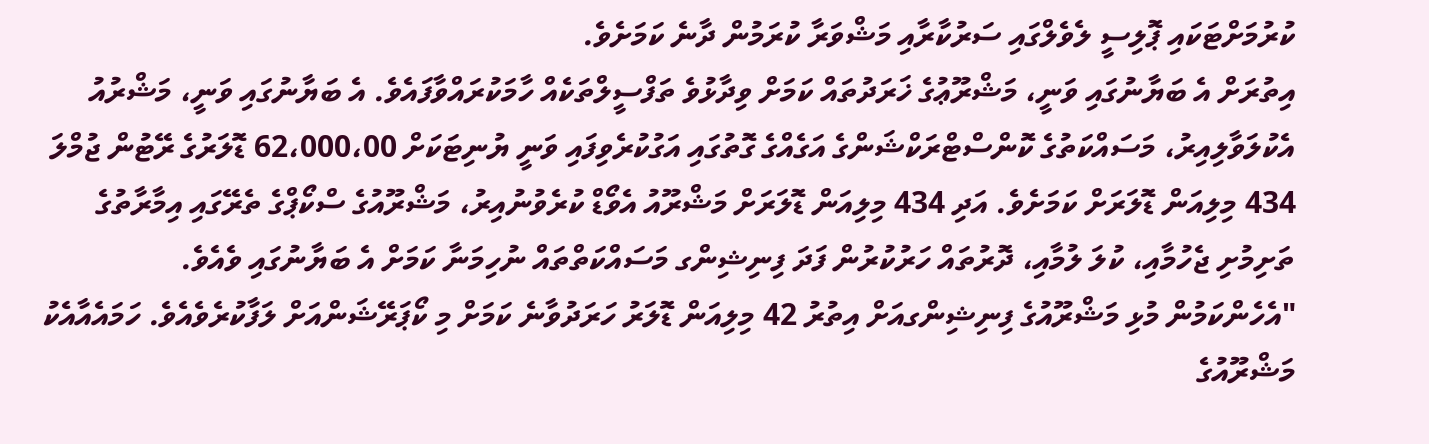ކުރުމަށްޓަކައި ޕޮލިސީ ލެވެލްގައި ސަރުކާރާއި މަޝްވަރާ ކުރަމުން ދާނެ ކަމަށެވެ.
އިތުރަށް އެ ބަޔާނުގައި ވަނީ، މަޝްރޫޢުގެ ޚަރަދުތައް ކަމަށް ވިދާޅުވެ ތަފްސީލްތަކެއް ހާމަކުރައްވާފައެވެ. އެ ބަޔާނުގައި ވަނީ، މަޝްރުއު އެކުލަވާލިއިރު، މަސައްކަތުގެ ކޮންސްޓްރަކްޝަންގެ އަގެއްގެ ގޮތުގައި އަގުކުރެވިފައި ވަނީ ޔުނިޓަކަށް 62،000،00 ޑޮލަރުގެ ރޭޓުން ޖުމްލަ 434 މިލިއަން ޑޮލަރަށް ކަމަށެވެ. އަދި 434 މިލިއަން ޑޮލަރަށް މަޝްރޫއު އެވޯޑް ކުރެވުނުއިރު، މަޝްރޫއުގެ ސްކޯޕްގެ ތެރޭގައި އިމާރާތުގެ ތަށިމުށި ޖެހުމާއި، ކުލަ ލުމާއި، ދޮރުތައް ހަރުކުރުން ފަދަ ފިނިޝިންގ މަސައްކަތްތައް ނުހިމަނާ ކަމަށް އެ ބަޔާނުގައި ވެއެވެ.
"އެހެންކަމުން މުޅި މަޝްރޫއުގެ ފިނިޝިންގއަށް އިތުރު 42 މިލިއަން ޑޮލަރު ހަރަދުވާނެ ކަމަށް މި ކޯޕަރޭޝަންއަށް ލަފާކުރެވެއެވެ. ހަމައެއާއެކު މަޝްރޫއުގެ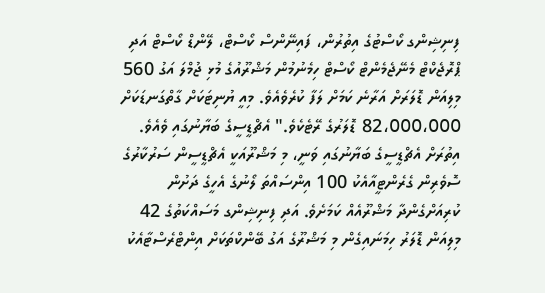ފިނިޝިންގ ކޯސްޓުގެ އިތުރުން، ފައިނޭންސް ކޯސްޓް، ލޭންޑް ކޯސްޓް އަދި ޕްރޮޖެކްޓް މެނޭޖެމެންޓް ކޯސްޓް ހިމެނުމުން މަޝްރޫއުގެ މުޅި ޖުމްލަ އަގު 560 މިލިއަން ޑޮލަރަށް އަރާނެ ކަމަށް ލަފާ ކުރެވެއެވެ. މިއީ ޔުނިޓަކަށް ގާތްގަނޑަކަށް 82،000،000 ޑޮލަރުގެ ރޭޓެކެވެ." އެޗްޑީސީގެ ބަޔާނުގައި ވެއެވެ.
އިތުރަށް އެޗްޑީސީގެ ބަޔާނުގައި ވަނީ، މި މަޝްރޫއަކީ އެޗްޑީސީން ސަރުކާރުގެ ސޮވެރިން ގެރެންޓީއާއެކު 100 އިންސައްތަ ލޯނުގެ އެހީގެ ދަށުން ކުރިއަށްގެންދާ މަޝްރޫއެއް ކަމަށެވެ. އަދި ފިނިޝިންގ މަސައްކަތުގެ 42 މިލިއަން ޑޮލަރު ހިމަނައިގެން މި މަޝްރޫގެ އަގު ބޭންކްތަކަށް އިންޓްރެސްޓާއެކު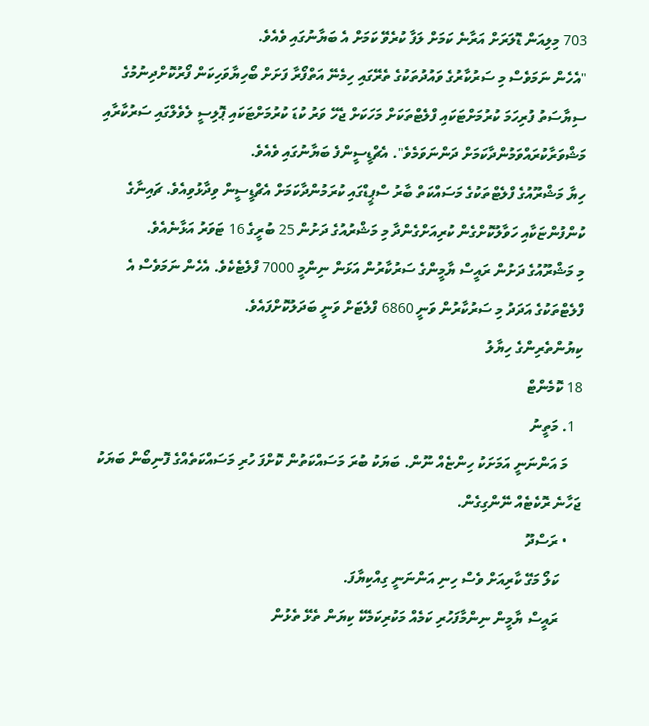703 މިލިއަން ޑޮލަރަށް އަރާނެ ކަމަށް ލަފާ ކުރެވޭ ކަމަށް އެ ބަޔާނުގައި ވެއެވެ.
"އެހެން ނަމަވެސް މި ސަރުކާރުގެ ވައުދުތަކުގެ ތެރޭގައި ހިމެނޭ އަތްފޯރާ ފަށަށް ބޯހިޔާވަހިކަން ފޯރުކޮށްދިނުމުގެ ސިޔާސަތު ފުރިހަމަ ކުރުމަށްޓަކައި ފްލެޓްތަކަށް މަހަކަށް ޖެހޭ ވަރު ކުޑަ ކުރުމަށްޓަކައި ޕޮލިސީ ލެވެލްގައި ސަރުކާރާއި މަޝްވަރާކުރައްވަމުންދާކަމަށް ދަންނަވަމެވެ". އެޗްޑީސީންފެ ބަޔާނުގައި ވެއެވެ.
ހިޔާ މަޝްރޫއުގެ ފްލެޓްތަކުގެ މަސައްކަތް ބާރު ސްޕީޑްގައި ކުރަމުންދާކަމަށް އެޗްޑީސީން ވިދާޅުވިއެވެ. ޗައިނާގެ ކުންފުންޏަކާއި ހަވާލުކޮށްގެން ކުރިއަށްގެންދާ މި މަޝްރުއުގެ ދަށުން 25 ބުރީގެ 16 ޓަވަރު އަޅާނެއެވެ.
މި މަޝްރޫއުގެ ދަށުން ރައީސް ޔާމީންގެ ސަރުކާރުން އަޅަން ނިންމީ 7000 ފްލެޓެކެވެ. އެހެން ނަމަވެސް އެ ފްލެޓްތަކުގެ އަދަދު މި ސަރުކާރުން ވަނީ 6860 ފްލެޓަށް ވަނީ ބަދަލުކޮށްފައެވެ.
ކިޔުންތެރިންގެ ހިޔާލު
18 ކޮމެންޓް
  1. މަތީނު
    މަ އަންނަނީ އަމަށަކު ހިންޏެއް ނޫން. ބަޔަކު ބުރަ މަސައްކަތުން ކޮށްފަ ހުރި މަސައްކަތެއްގެ ފޮނިބޯން ބަޔަކު ޖަހާނެ ރޮކެޓެއް ނޭންގިގެން.
    • ރަސްދޫ
      ކަލޯ މަގޭ ކާރިއަށް ވެސް ހިނި އަންނަނީ ގިއްކިޔާފަ.
      ރައީސް ޔާމީން ނިންމާފަހުރި ކަމެއް މަކުރިކަމެކޭ ކިޔަން ތެޅޭ ތެޅުން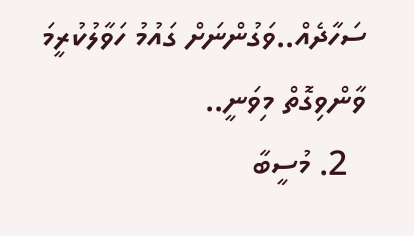ސަހާދެއް..ވަގުންނަށް ގައުމު ހަވާލުކުރީމަ ވާންވިގޮތް މިވަނީ..
  2. މުސީބާ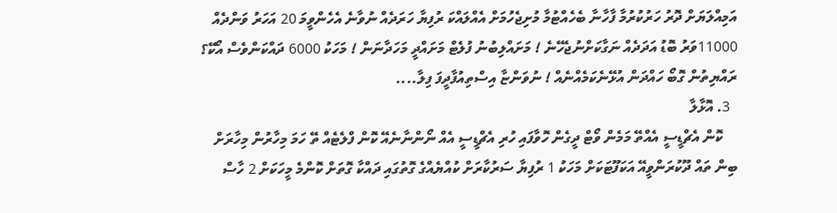އަމިއްލަޔަށް ދޮރު ހަރުކުރުމާ ފާހާނާ ބެހެއްޓުމާ މުށިޖެހުމަށް އެއްލައްކަ ރުފިޔާ ހަރަދެއް ނުވާނެ އެހެންވީމަ 20 އަހަރު ވަންދެއް 11000ވަރު ބޮޑު އަދަދެއް ނަގާކަށްނުޖެހޭނެ ! މަށައްލިބުނު ފުލެޓް މަށައްދީ މަހަދާނަން ! މަހަކު 6000 ދައްކަންވެސް އޯކޭ؟ ރައްޔިތުން ގޮބޯ ހައްދަން އުޅޭނެކަމެއްނެއް ! ނުވަންޏާ އިސްތިއުފާދީފަ ފިލާ....
  3. އޮޅާލާ
    ކޮން އެޗްޑީސީ އެއްތޭ މަމެން ވޯޓް ދީގެން ހޮވާފައި ހުރި އެޗްޑީސީ އެއް ނޯންނާނެއޭ ކޮން ފްލެޓެއް ތޭ ހަމަ މިހާރުން މިހާރަށް ބިން ތައް ދޫކުރަންވީއޭ އަކަފޫޓަކަށް މަހަކު 1 ރުފިޔާ ސަރުކާރަށް ކުއްޔެއްގެ ގޮތުގައި ދައްކާ ގޮތަށް ކޮންމެ މީހަކަށް 2 ހާސް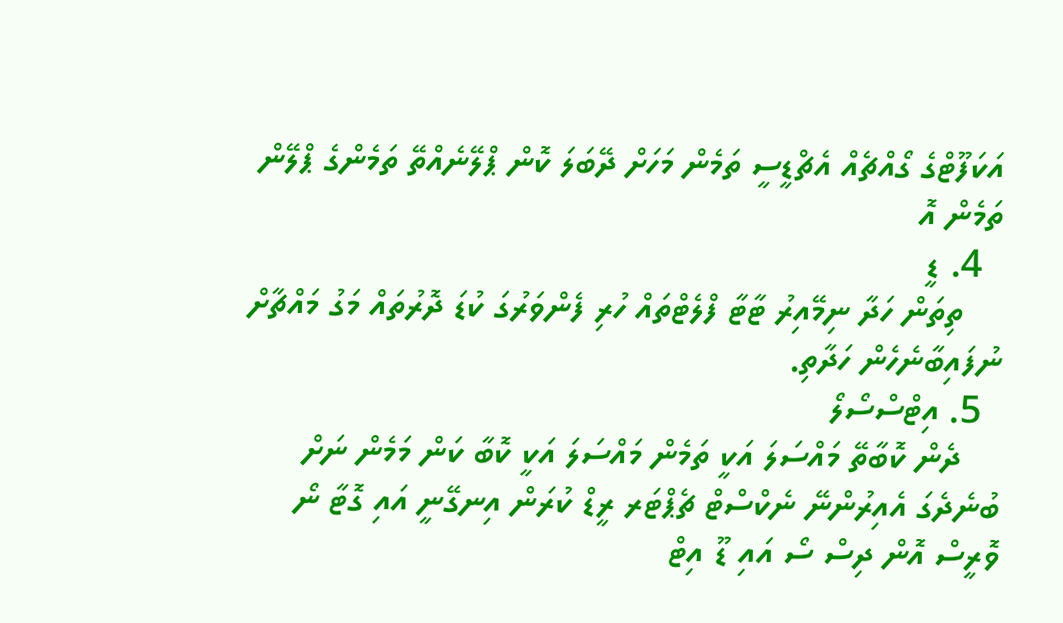އަކަފޫޓްގެ ގޯއްޗެއް އެޗްޑީސީ ތަމެން މަހަށް ދޭބަލަ ކޮން ޕްލޭނެއްތޭ ތަމެންގެ ޕްލޭން ތަމެން އޮ
  4. ޑީ
    ތިތަން ހަދާ ނިމޭއިރު ޓާޓާ ފްލެޓްތައް ހުރި ފެންވަރުގަ ކުޑަ ދޮރުތައް މަގު މައްޗާށް ނުފައިބާނެހެން ހަދާތި.
  5. އިޓްސްސޯލޯ
    ދެން ކޮބާތޭ މައްސަލަ އަކީ ތަމެން މައްސަލަ އަކީ ކޮބާ ކަން މަމެން ނަށް ބުނެދެގަ އެއިރުންނޭ ނެކްސްޓް ޗެޕްޓަރ ރީޑް ކުރަން އިނގޭނީ އައި ގޮޓާ ނޯ ވޮރީސް އޮން ދިސް ސޯ އައި ޑޫ އިޓް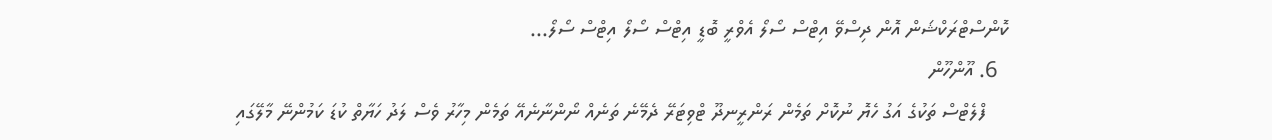ކޮންސްޓްރަކްޝަން އޮން ދިސްވޭ އިޓްސް ސޯލޯ އެވްރީ ބޮޑީ އިޓްސް ސޯލޯ އިޓްސް ސޯލޯ...
  6. އޫންހޫން
    ފްލެޓްސް ތަކުގެ އަގު ހެޔޮ ނުކޮށް ތަމެން ރަންރީނދޫ ޓްވިޓަރޭ ދެމޭނެ ތަނެއް ނޯންނާނެއޭ ތަމެން މިހާރު ވެސް ލަދު ހަޔާތް ކުޑަ ކަމުންނޭ މާލޭގައި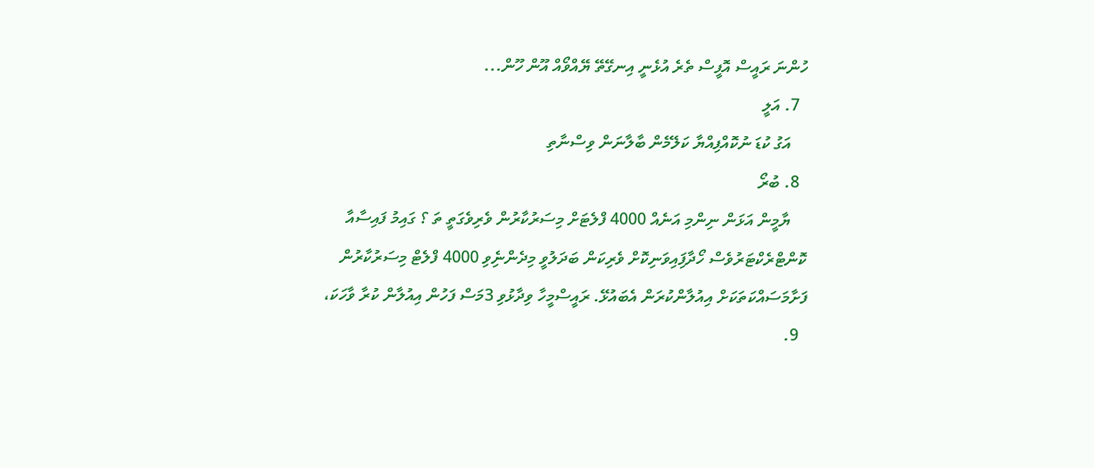ހުންނަ ރައީސް އޮފީސް ތެރެ އުޅެނީ އިނގޭތޭ ޔޭއްވޯއް އޫން ހޫން...
  7. އަލީ
    އަގު ކުޑަ ނުކޮއްފިއްޔާ ކަލޭމެން ބާލާނަން ވިސްނާތި
  8. ބުރޯ
    ޔާމީން އަޅަން ނިންމި އަނެއް 4000 ފްލެޓަށް މިސަރުކާރުން ވެރިވެގަތީ ތަ ؟ ގައިމު ފައިސާއާ ކޮންޓްރެކްޓަރުވެސް ހޯދާފަިއިވަނިކޮށް ވެރިކަން ބަދަލުވީ މިދެންނެިވި 4000 ފްލެޓް މިސަރުކާރުން ފަށާމަސައްކަތަކަށް އިއުލާންކުރަން އެބައުޅޭ. ރައީސްމީހާ ވިދާޅުވި 3މަސް ފަހުން އިއުލާން ކުރާ ވާހަކަ،
  9.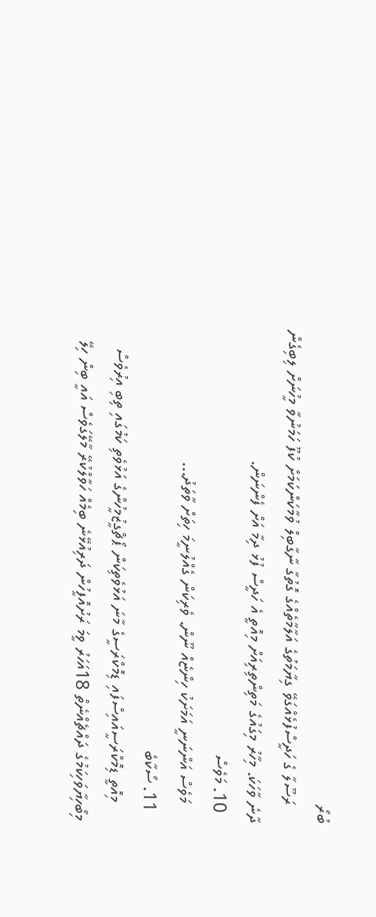ބުރޯ
    ރަސޫލާ ގެ ހަދީސްފުޅެއްގަވޭ ގިޔާމަތުގެ އަލާމާތެއްގެ ގޮތުގާ ނާގާބިލް ވުމާކަންކަމަށް ކުފޫ ހަމަނުވާ މީހުނަށް ލިބިގެން ދާނެ ވާހަކަ. މިހާރު މިގައުގެ މަތިންތިރިއަށް މިއޮތީ އެ ހަދީސް ފުޅު ދިމާ އަށް ފެންނަން.
  10. މަވެސް
    މަވެސް އަންނަނީ އަމަށަކު ހިންޏެއް ނޫން. ވެރިކަން ގެއްލުނީމަ ހިތަށް ވާތަދު...
  11. ސޯކާބެ
    މިއޮތީ ޑިމޮކްރަސީއައިސްފައި ޑިމޮކްރަސީގެ މާނަ އަޅުވެތިކަން ޕޯޗްގީޒުމީހުންގެ އަޅުވެތި ކަމުގައި ތިބި އިރުވެސް މިބޯހިޔާވަހިކަމުގެ ދައްޗެއްނެތް 18އަހަރު ވީމަ ރަށުއޮފީހުން ދަރިއުޅޭނެ ބިމެއް ހަވާލްކުރޭ މާލޭގަވެސް އައީ ބިން ހިލޭ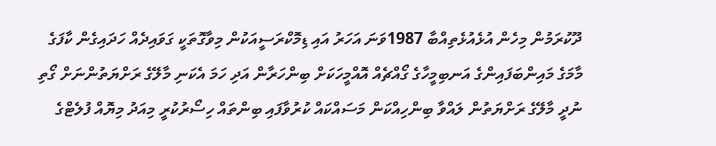ދޫކުރަމުން މިހެން އުޅެއުޅެތިއްބާ 1987ވަނަ އަހަރު އައި ޑިމޮކްރަސީއަކުން މިވާގޮތަކީ ގަވައިދެއް ހަދައިގެން ކާފަގެ މާމަގެ މައިންބަފައިންގެ އަނބިމީހާގެ ގޯއްޗެއް އޮއްމީހަކަށް ބިންހަރާން އަދި ހަމަ އެކަނި މާލޭގެ ރަށްޔަތުންނަށް ގޯތި ނުދީ މާލޭގެ ރަށްޔަތުން ލައްވާ ބިންހިއްކަން މަސައްކައް ކުރުވާފައި ބިންތައް ހިސޯރުކުރީ މިއަދު މިޔޮއް ފުލެޓްގެ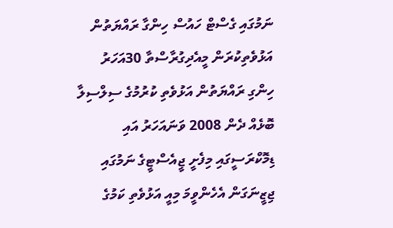ނަމުގައި ގެސްޓް ހައުސް ހިންގާ ރައްޔަތުން އަޅުވެތިކުރަން މީއެދިގުރާސްތާ 30އަހަރު ހިންގި ރައްޔަތުން އަޅުވެތި ކުރުމުގެ ސިލްސިލާ ބޮޅެއް ދެން 2008 ވަނައަހަރު އައި ޑިމޮކްރަސީގައި މިފެށީ ޖީއެސްޓީގެ ނަމުގައި ޖިޒީނަގަން އެހެންވީމަ މިއީ އަޅުވެތި ކަމުގެ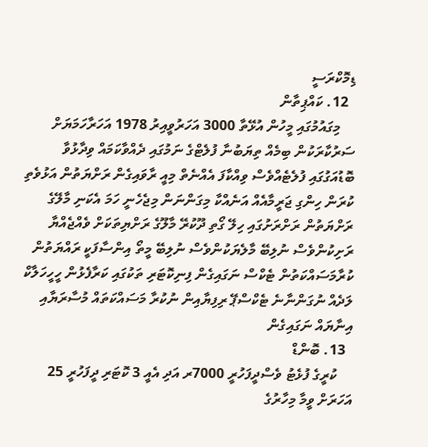ޑިމޮކްރަސީ
  12. ކައްޕިތާން
    މިގައުމުގައި މީހުން އުޅޭތާ 3000 އަހަރުވީއިރު 1978 އަހަރާހަމަޔަށް ސަރުކާރަކުން ބިމެއް ތިޔަބުނާ ފުލެޓްގެ ނަމުގައި ދެއްވާކަމައް ވިދާޅުވާ ބޮޑުއަގުގައި ފުލެޓެއްވެސް ވިއްކާފަ އެއްނެތް މިއީ ރާވައިގެން ރަށްޔަތުން އަޅުވެތި ކުރަން ހިންގި ޖަރީމާއެއް އަނެއްކާ މިގަންނަން މިޖެހެނީ ހަމަ އެކަނި މާލޭގެ ރަށްޔަތުން ރަށްރަށުގައި ހިލޭ ގޯތި ދޫކުރޭ މާލޫގެ ރަށްޔިތަކަށް ވެއްޖެއްޔާ ރަށިކުންވެސް ނުލިބޭ މާލެޔަކުންވެސް ނުލިބޭ މީތޯ އިންސާފަކީ ރައްޔަތުން ކުރާމަސައްކަތުން ޓެކްސް ނަގައިގެން ފިނިކޮޓަރި ތަކުގައި ކަރާފެޅުން ހީހީހަލާކް ލަދެއް ނުގަންނާނެ ޓެކްސްޕޭ ރިފިޔާއިން ނުކުރާ މަސައްކަތައް މުސާރަޔާއި އިނާޔައް ނަގައިގެން
  13. ބޮންޑް
    ކުރީގެ ފުޅެޓު ވެސްދީފަހުރީ 7000ރ އަދި އެއީ 3 ކޮޓަރި ދީފަހުރީ 25 އަހަރަށް ވީމާ މިހާރުގެ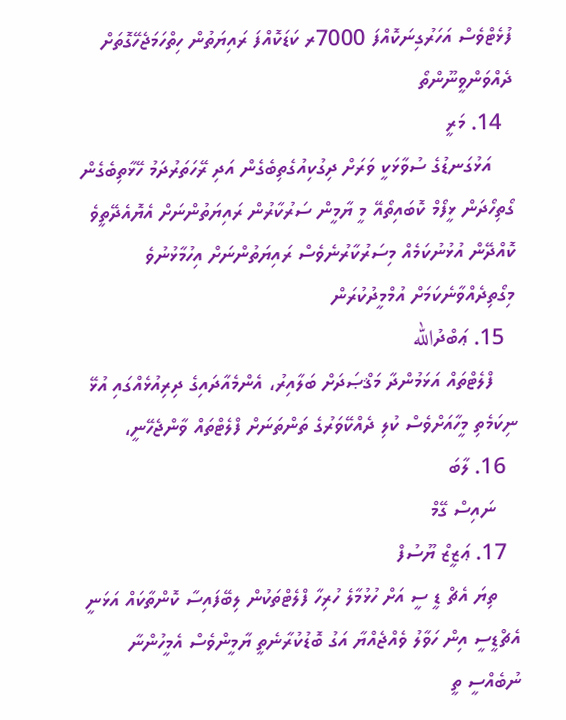ފުޅެޓްވެސް އަހަރުގިނަކޮއްފަ 7000ރ ކަޑަކޮއްފަ ރައިޔަތުން ހިތްހަމަޖެހޭގޮތަށް ދެއްވަންވީނޫންތޯ
  14. މަރީ
    އަޅުގަނޑުގެ ސުވާޅަކީ ވަރަށް ދިގުކިއުގެތިބެގެން އަދި ރޭހަތަރުދަމު ހޭޅާތިބެގެން ގޯތިހޯދަން ޅީފޯމް ކޮބައިތޯއޭ މީ ޔާމީން ސަރުކާރުން ރައިޔަތުންނަށް އެޔޮއެދޭތީވެ ކޮއްދޭން އުޅުނުކަމެއް މިސަރުކާރުނެވެސް ރައިޔަތުންނަށް އިހުމާޅުނުވެ މިގޯތިދެއްވާނެކަމަށް އުމްމީދުކުރަން
  15. ޢަބްދުالله
    ފްލެޓްތައް އަޅަމުންދާ މަޤްޞަދަށް ބަލާއިރު، އެންމެއާދައިގެ ދިރިއުޅެއްގައި އުޅޭ ނިކަމެތި މީހާއަށްވެސް ކުލި ދެއްކޭވަރުގެ ތަންތަނަށް ފްލެޓްތައް ވާންޖެހޭނީ،
  16. ލާބަ
    ނައިސް ގޭމް
  17. ޢަޒީޒް ޔޫސުފް
    ތިޔަ އެޗް ޑީ ސީ އަށް ހުޅުމާލެ ހުރިހާ ފްލެޓްތަކުން ލިބޭފައިސާ ކޮންތާކައް އަޅަނީ އެޗްޑީސީ އިން ހަވާލު ވެއްޖެއްޔާ އަގު ބޮޑުކުރާނެތީ ޔާމީންވެސް އެމީހުންނާ ނުބެއްސީ ތީ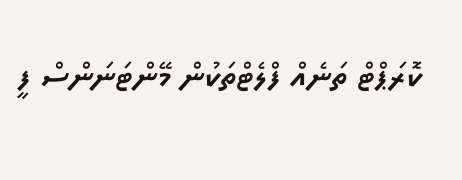ކޮރަޕްޓް ތަނެއް ފްލެޓްތަކުން މޭންޓަނަންސް ފީ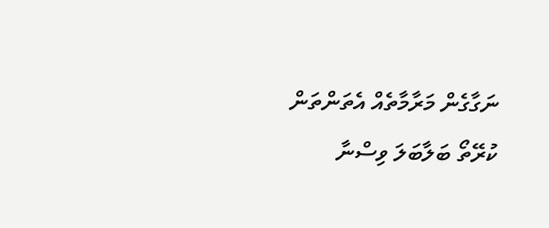ނަގާގެން މަރާމާތެއް އެތަންތަން ކުރޭތޯ ބަލާބަލަ ވިސްނާ